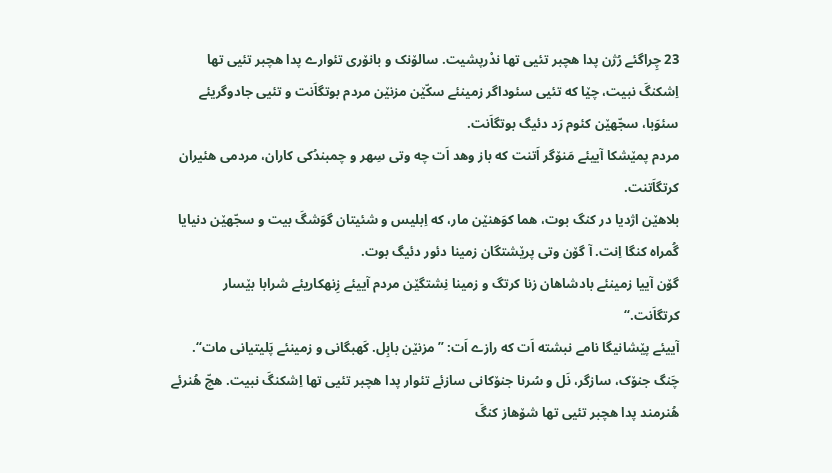23 چِراگئے رُژن پدا هچبر تئیی تها ندْرپشیت. سالۆنک و بانۆری تئوارے پدا هچبر تئیی تها اِشکنگَ نبیت، چێا که تئیی سئوداگر زمینئے سکّێن مزنێن مردم بوتگاَنت و تئیی جادوگریئے سئوَبا، سجّهێن کئوم رَد دئیگ بوتگاَنت.
مردم پمێشکا آییئے مَنۆگر اَتنت که باز وهد اَت چه وتی سِهر و چمبندُکی کاران، مردمی هئیران کرتگاَتنت.
بلاهێن اژدیا در کنگ بوت، هما کوَهنێن مار، که اِبلیس و شئیتان گوَشگَ بیت و سجّهێن دنیایا گُمراه کنگا اِنت. آ گۆن وتی پرێشتگان زمینا دئور دئیگ بوت.
گۆن آییا زمینئے بادشاهان زنا کرتگ و زمینا نِشتگێن مردم آییئے زِنهکاریئے شرابا بێسار کرتگاَنت.“
آییئے پێشانیگا نامے نبشته اَت که رازے اَت: ”مزنێن بابِل. کَهبگانی و زمینئے پَلیتیانی مات“.
چَنگ جنۆک، سازگر، نَل و سُرنا جنۆکانی سازئے تئوار پدا هچبر تئیی تها اِشکنگَ نبیت. هچّ هُنرئے هُنرمند پدا هچبر تئیی تها شۆهاز کنگَ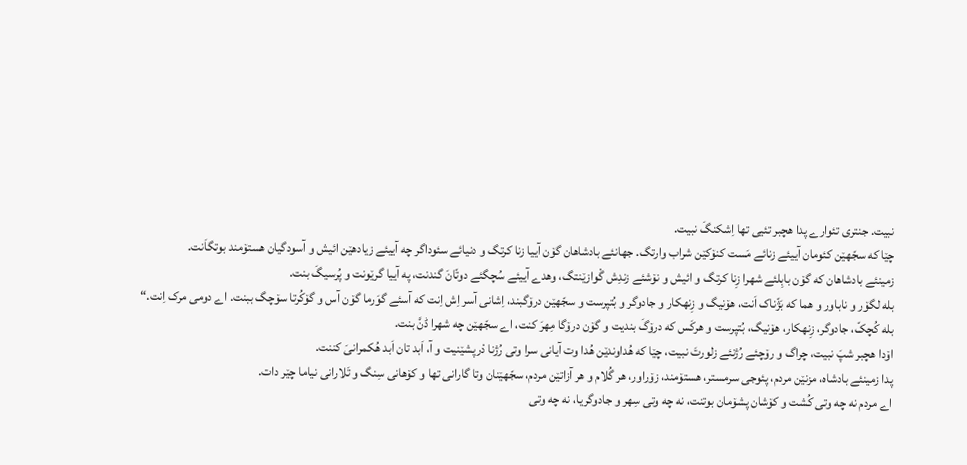نبیت. جنتری تئوارے پدا هچبر تئیی تها اِشکنگَ نبیت.
چێا که سجّهێن کئومان آییئے زنائے مَست کنۆکێن شراب وارتگ. جهانئے بادشاهان گۆن آییا زنا کرتگ و دنیائے سئوداگر چه آییئے زیادهێن ائیش و آسودگیان هستۆمند بوتگاَنت.
زمینئے بادشاهان که گۆن بابِلئے شهرا زِنا کرتگ و ائیش و نۆشئے زندِش گْوازێنتگ، وهدے آییئے سُچگئے دوتّانَ گندنت، په آییا گرێونت و پُرسیگَ بنت.
بله لگۆر و ناباور و هما که بَژّناک اَنت، هۆنیگ و زِنهکار و جادوگر و بُتپرست و سجّهێن درۆگبند، اِشانی آسر اِش اِنت که آسئے گوَرما گۆن آس و گۆکُرتا سۆچگ ببنت. اے دومی مرک اِنت.“
بله کُچکّ، جادوگر، زِنهکار، هۆنیگ، بُتپرست و هرکَس که درۆگَ بندیت و گۆن درۆگا مِهرَ کنت، اے سجّهێن چه شهرا ڈنَّ بنت.
اۆدا هچبر شپَ نبیت، چراگ و رۆچئے رُژنئے زلورتَ نبیت، چێا که هُداوندێن هُدا وت آیانی سرا وتی رُژنا دْرپشێنیت و آ، اَبد تان اَبد هُکمرانیَ کننت.
پدا زمینئے بادشاه، مزنێن مردم، پئوجی سرمستر، هستۆمند، زۆراور، هر گُلام و هر آزاتێن مردم، سجّهێنان وتا گارانی تها و کۆهانی سِنگ و تَلارانی نیاما چێر دات.
اے مردم نه چه وتی کُشت و کۆشان پشۆمان بوتنت، نه چه وتی سِهر و جادوگریا، نه چه وتی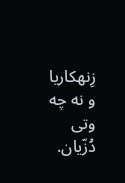زِنهکاریا و نه چه وتی دُزّیان.